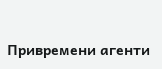Привремени агенти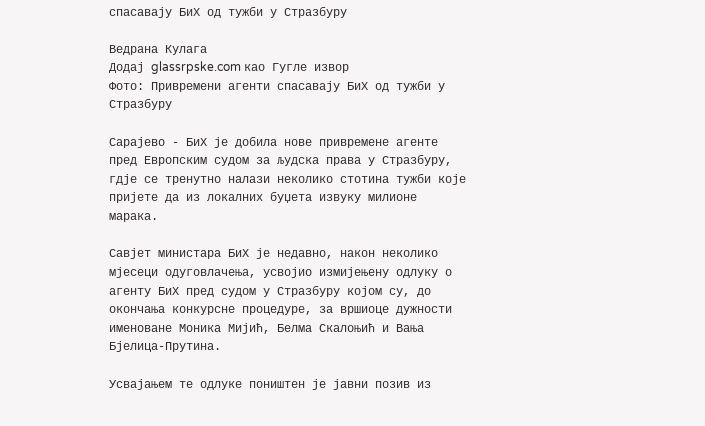спасавају БиХ од тужби у Стразбуру

Ведрана Кулага
Додај glassrpske.com као Гугле извор
Фото: Привремени агенти спасавају БиХ од тужби у Стразбуру

Сарајево - БиХ је добила нове привремене агенте пред Европским судом за људска права у Стразбуру, гдје се тренутно налази неколико стотина тужби које пријете да из локалних буџета извуку милионе марака.

Савјет министара БиХ је недавно, након неколико мјесеци одуговлачења, усвојио измијењену одлуку о агенту БиХ пред судом у Стразбуру којом су, до окончања конкурсне процедуре, за вршиоце дужности именоване Моника Мијић, Белма Скалоњић и Вања Бјелица-Прутина.

Усвајањем те одлуке поништен је јавни позив из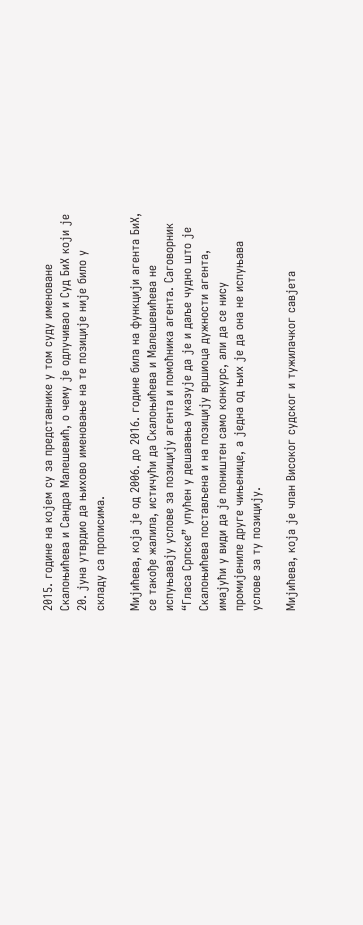2015. године на којем су за представнике у том суду именоване Скалоњићева и Сандра Малешевић, о чему је одлучивао и Суд БиХ који је 20. јуна утврдио да њихово именовање на те позиције није било у складу са прописима.

Мијићева, која је од 2006. до 2016. године била на функцији агента БиХ, се такође жалила, истичући да Скалоњићева и Малешевићева не испуњавају услове за позицију агента и помоћника агента. Саговорник “Гласа Српске” упућен у дешавања указује да је и даље чудно што је Скалоњићева постављена и на позицију вршиоца дужности агента, имајући у види да је поништен само конкурс, али да се нису промијениле друге чињенице, а једна од њих је да она не испуњава услове за ту позицију.

Мијићева, која је члан Високог судског и тужилачког савјета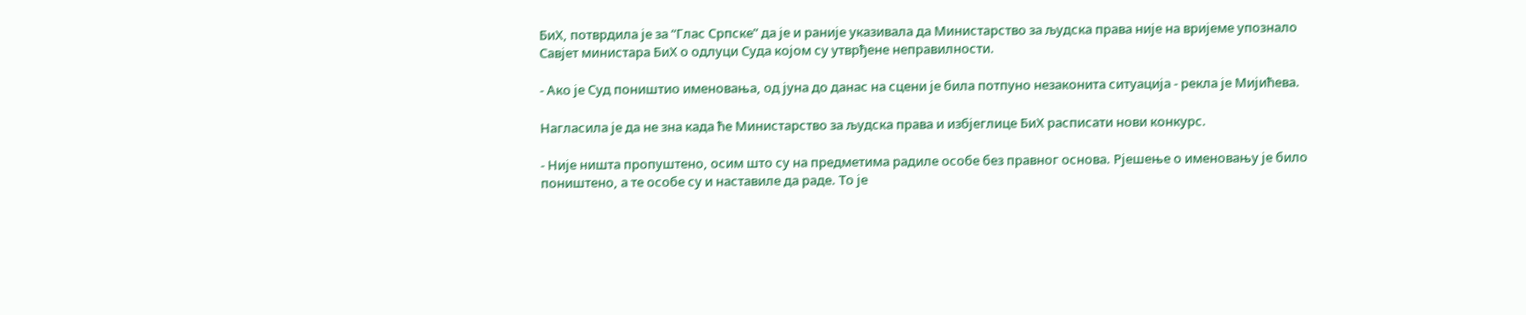БиХ, потврдила је за “Глас Српске” да је и раније указивала да Министарство за људска права није на вријеме упознало Савјет министара БиХ о одлуци Суда којом су утврђене неправилности.

- Ако је Суд поништио именовања, од јуна до данас на сцени је била потпуно незаконита ситуација - рекла је Мијићева.

Нагласила је да не зна када ће Министарство за људска права и избјеглице БиХ расписати нови конкурс.

- Није ништа пропуштено, осим што су на предметима радиле особе без правног основа. Рјешење о именовању је било поништено, а те особе су и наставиле да раде. То је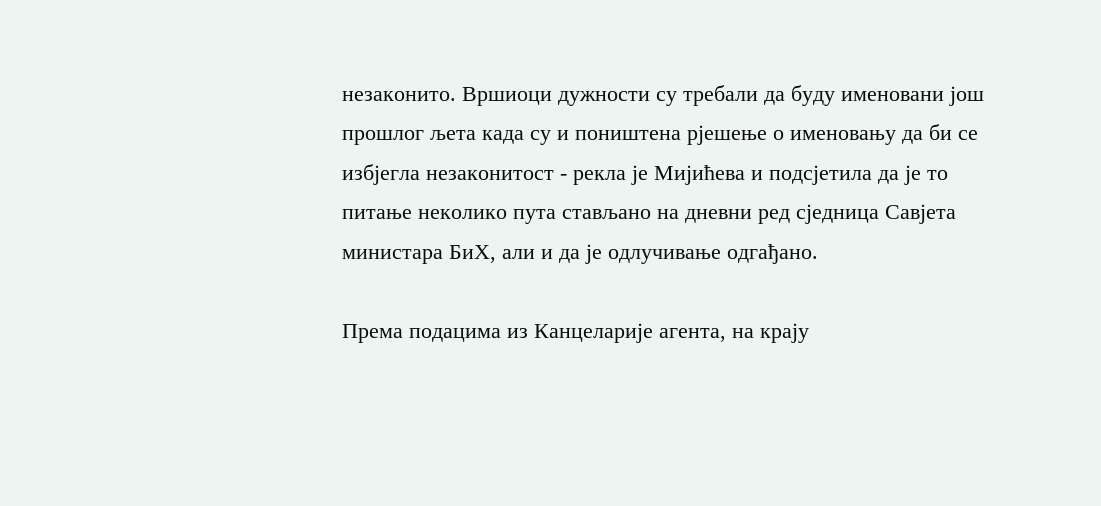незаконито. Вршиоци дужности су требали да буду именовани још прошлог љета када су и поништена рјешење о именовању да би се избјегла незаконитост - рекла је Мијићева и подсјетила да је то питање неколико пута стављано на дневни ред сједница Савјета министара БиХ, али и да је одлучивање одгађано.

Према подацима из Канцеларије агента, на крају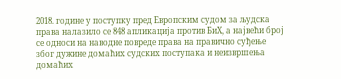2018. године у поступку пред Европским судом за људска права налазило се 848 апликација против БиХ, а највећи број се односи на наводне повреде права на правично суђење због дужине домаћих судских поступака и неизвршења домаћих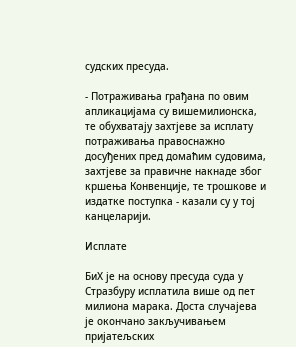судских пресуда.

- Потраживања грађана по овим апликацијама су вишемилионска, те обухватају захтјеве за исплату потраживања правоснажно досуђених пред домаћим судовима, захтјеве за правичне накнаде због кршења Конвенције, те трошкове и издатке поступка - казали су у тој канцеларији.

Исплате

БиХ је на основу пресуда суда у Стразбуру исплатила више од пет милиона марака. Доста случајева је окончано закључивањем пријатељских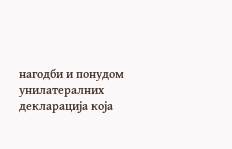нагодби и понудом унилатералних декларација која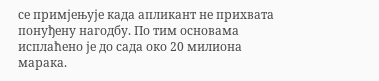се примјењује када апликант не прихвата понуђену нагодбу. По тим основама исплаћено је до сада око 20 милиона марака.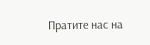Пратите нас на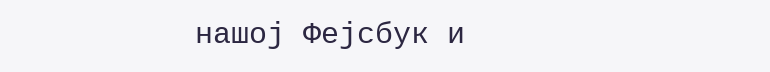нашој Фејсбук и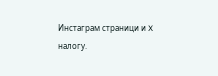Инстаграм страници и X налогу.